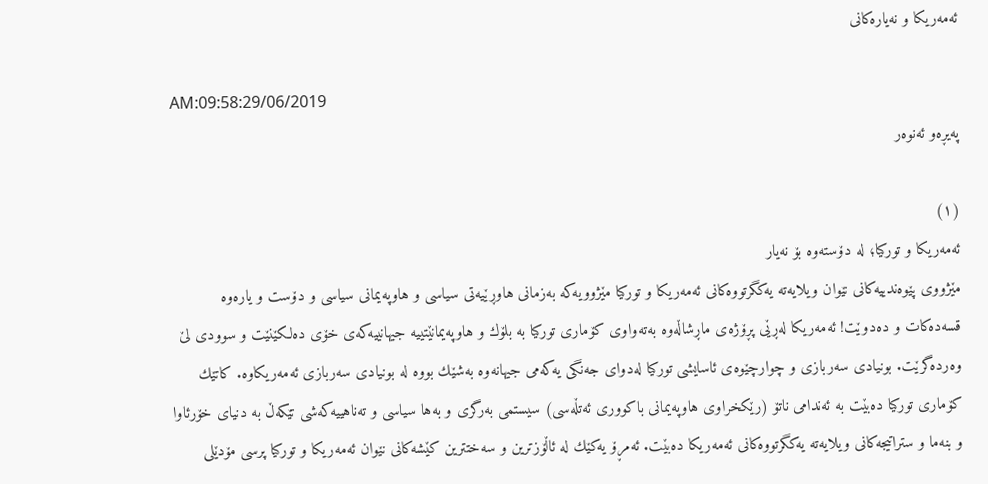ئه‌مه‌ریكا و نه‌یاره‌كانی

AM:09:58:29/06/2019
په‌یڕه‌و ئه‌نوه‌ر

(١)
ئه‌مه‌ریكا و توركیا؛ له‌ دۆسته‌وه‌ بۆ نه‌یار
مێژووی پێوه‌ندییه‌كانی نێوان ویلایه‌ته‌ یه‌كگرتووه‌كانی ئه‌مه‌ریكا و توركیا مێژوویه‌كه‌ به‌زمانی هاوڕێیه‌تی سیاسی و هاوپه‌یمانی سیاسی و دۆست و یاره‌وه‌ قسه‌ده‌كات و ده‌دوێت! ئه‌مه‌ریكا له‌ڕێی پڕۆژه‌ی ماڕشاڵه‌وه‌ به‌ته‌واوی كۆماری توركیا به‌ بلۆك و هاوپه‌یمانێتییه‌ جیهانییه‌كه‌ی خۆی ده‌لكێنێت و سوودی لێ وه‌رده‌گرێت. بونیادی سه‌ربازی و چوارچێوه‌ی ئاسایشی توركیا له‌دوای جه‌نگی یه‌كه‌می جیهانه‌وه‌ به‌شێك بووه‌ له‌ بونیادی سه‌ربازی ئه‌مه‌ریكاوه‌. كاتێك كۆماری توركیا ده‌بێت به‌ ئه‌ندامی ناتۆ (رێكخراوی هاوپه‌یمانی باكووری ئه‌تڵه‌سی) سیستمی به‌رگری و به‌ها سیاسی و ته‌ناهییه‌كه‌شی تێكه‌ڵ به‌ دنیای خۆرئاوا و بنه‌ما و ستراتیجه‌كانی ویلایه‌ته‌ یه‌كگرتووه‌كانی ئه‌مه‌ریكا ده‌بێت. ئه‌مڕۆ یه‌كێك له‌ ئاڵۆزترین و سه‌ختترین كێشه‌كانی نێوان ئه‌مه‌ریكا و توركیا پرسی مۆدێلی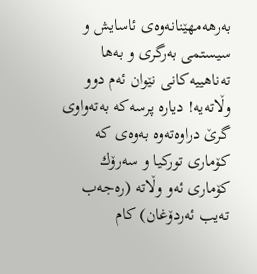به‌رهه‌مهێنانه‌وه‌ی ئاسایش و سیستمی به‌رگری و به‌ها ته‌ناهییه‌كانی نێوان ئه‌م دوو وڵاته‌یه‌! دیاره‌ پرسه‌كه‌ به‌ته‌واوی گرێ دراوه‌ته‌وه‌ به‌وه‌ی كه‌ كۆماری توركیا و سه‌رۆك كۆماری ئه‌و وڵاته‌ (ره‌جه‌ب ته‌یب ئه‌ردۆغان) كام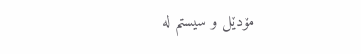مۆدێل و سیستم له‌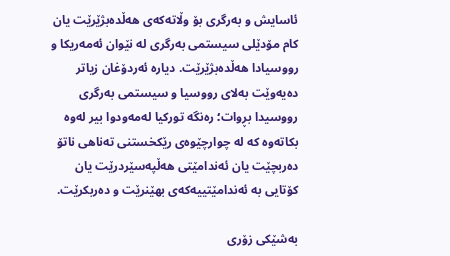ئاسایش و به‌رگری بۆ وڵاته‌كه‌ی هه‌ڵده‌بژێرێت یان كام مۆدێلی سیستمی به‌رگری له‌ نێوان ئه‌مه‌ریكا و رووسیادا هه‌ڵده‌بژێرێت. دیاره‌ ئه‌ردۆغان زیاتر ده‌یه‌وێت به‌لای رووسیا و سیستمی به‌رگری رووسیدا بڕوات؛ ره‌نگه‌ توركیا له‌مه‌ودوا بیر له‌وه‌ بكاته‌وه‌ كه‌ له‌ چوارچێوه‌ی رێكخستنی ته‌ناهی ناتۆ ده‌ربچێت یان ئه‌ندامێتی هه‌ڵپه‌سێردرێت یان كۆتایی به‌ ئه‌ندامێتییه‌كه‌ی بهێنرێت و ده‌ربكرێت.

به‌شێكی زۆری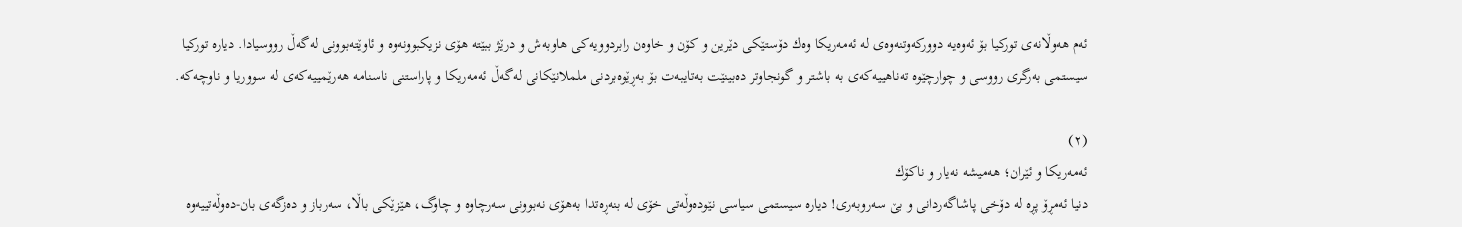ئه‌م هه‌وڵانه‌ی توركیا بۆ ئه‌وه‌یه‌ دووركه‌وتنه‌وه‌ی له‌ ئه‌مه‌ریكا وه‌ك دۆستێكی دێرین و كۆن و خاوه‌ن رابردوویه‌كی هاوبه‌ش و درێژ ببێته‌ هۆی نزیكبوونه‌وه‌ و ئاوێته‌بوونی له‌گه‌ڵ رووسیادا. دیاره‌ توركیا سیستمی به‌رگری رووسی و چوارچێوه‌ ته‌ناهییه‌كه‌ی به‌ باشتر و گونجاوتر ده‌بینێت به‌تایبه‌ت بۆ به‌ڕێوه‌بردنی ململانێكانی له‌گه‌ڵ ئه‌مه‌ریكا و پاراستنی ناسنامه‌ هه‌رێمییه‌كه‌ی له‌ سووریا و ناوچه‌كه‌.

(٢)
ئه‌مه‌ریكا و ئێران؛ هه‌میشه‌ نه‌یار و ناكۆك
دنیا ئه‌مڕۆ پڕه‌ له‌ دۆخی پاشاگه‌ردانی و بێ سه‌روبه‌ری! دیاره‌ سیستمی سیاسی نێوده‌وڵه‌تی خۆی له‌ بنه‌ڕه‌تدا به‌هۆی نه‌بوونی سه‌رچاوه‌ و چاوگ، هێزێكی باڵا، سه‌رباز و ده‌زگه‌ی بان-ده‌وڵه‌تییه‌وه‌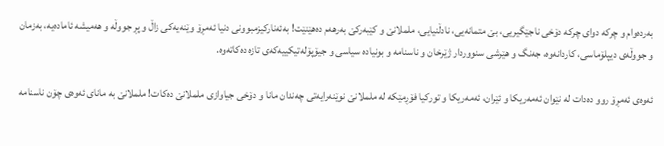به‌رده‌وام و چركه‌ دوای چركه‌ دۆخی ناجێگیریی، بێ متمانه‌یی، نادڵنیایی، ململانێ و كێبه‌ركێ به‌رهه‌م ده‌هێنێت! به‌ئه‌ناركیزمبوونی دنیا ئه‌مڕۆ وێنه‌یه‌كی زاڵ و پڕ جووڵه‌ و هه‌میشه‌ ئاماده‌یه‌، به‌زمان و جووڵه‌ی دیپلۆماسی، كاردانه‌وه‌، جه‌نگ و هێرشی سنووردار ژێرخان و ناسنامه‌ و بونیاده‌ سیاسی و جیۆپۆله‌تیكییه‌كه‌ی تازه‌ ده‌كاته‌وه‌.

ئه‌وه‌ی ئه‌مڕۆ روو ده‌دات له‌ نێوان ئه‌مه‌ریكا و ئێران، ئه‌مه‌ریكا و توركیا فۆڕمێكه‌ له‌ ململانێ نوێنه‌رایه‌تی چه‌ندان مانا و دۆخی جیاوازی ململانێ ده‌كات! ململانێ به‌ مانای ئه‌وه‌ی چۆن ناسنامه‌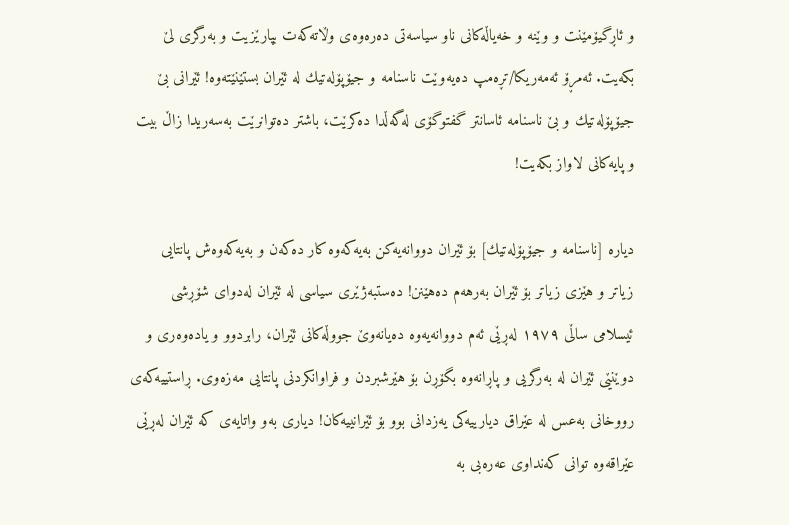و ئاڕگیۆمێنت و وێنه‌ و خه‌یاڵه‌كانی ناو سیاسه‌تی ده‌ره‌وه‌ی وڵاته‌كه‌ت بپارێزیت و به‌رگری لێ بكه‌یت. ئه‌مڕۆ ئه‌مه‌ریكا/تڕه‌مپ ده‌یه‌وێت ناسنامه‌ و جیۆپۆله‌تیك له‌ ئێران بستێنێته‌وه‌! ئێرانی بێ جیۆپۆله‌تیك و بێ ناسنامه‌ ئاسانتر گفتوگۆی له‌گه‌ڵدا ده‌كرێت، باشتر ده‌توانرێت به‌سه‌ریدا زاڵ بیت و پایه‌كانی لاواز بكه‌یت!

دیاره‌ [ناسنامه‌ و جیۆپۆله‌تیك] بۆ ئێران دووانه‌یه‌كن به‌یه‌كه‌وه‌ كار ده‌كه‌ن و به‌یه‌كه‌وه‌ش پانتایی زیاتر و هێزی زیاتر بۆ ئێران به‌رهه‌م ده‌هێنن! ده‌ستبه‌ژێری سیاسی له‌ ئێران له‌دوای شۆڕشی ئیسلامی ساڵی ١٩٧٩ له‌ڕێی ئه‌م دووانه‌یه‌وه‌ ده‌یانه‌وێ جووڵه‌كانی ئێران، رابردوو و یاده‌وه‌ری و دوێنێی ئێران له‌ به‌رگریی و پاڕانه‌وه‌ بگۆڕن بۆ هێرشبردن و فراوانكردنی پانتایی مه‌زه‌وی. ڕاستییه‌كه‌ی رووخانی به‌عس له‌ عێراق دیارییه‌كی یه‌زدانی بوو بۆ ئێرانییه‌كان! دیاری به‌و واتایه‌ی كه‌ ئێران له‌ڕێی عێراقه‌وه‌ توانی كه‌نداوی عه‌ره‌بی به‌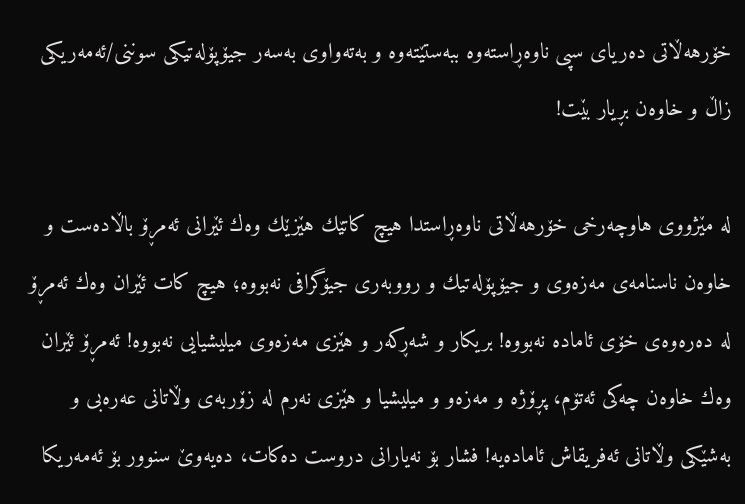خۆرهه‌ڵاتی ده‌ریای سپی ناوه‌ڕاسته‌وه‌ ببه‌ستێته‌وه‌ و به‌ته‌واوی به‌سه‌ر جیۆپۆله‌تیكی سوننی/ئه‌مه‌ریكی زاڵ و خاوه‌ن بڕیار بێت!

له‌ مێژووی هاوچه‌رخی خۆرهه‌ڵاتی ناوه‌ڕاستدا هیچ كاتێك هێزێك وه‌ك ئێرانی ئه‌مڕۆ باڵاده‌ست و خاوه‌ن ناسنامه‌ی مه‌زه‌وی و جیۆپۆله‌تیك و رووبه‌ری جیۆگرافی نه‌بووه‌؛ هیچ كات ئێران وه‌ك ئه‌مڕۆ له‌ ده‌ره‌وه‌ی خۆی ئاماده‌ نه‌بووه‌! بریكار و شه‌ڕكه‌ر و هێزی مه‌زه‌وی میلیشیایی نه‌بووه‌! ئه‌مڕۆ ئێران وه‌ك خاوه‌ن چه‌كی ئه‌تۆم، پڕۆژه‌ و مه‌زه‌و و میلیشیا و هێزی نه‌رم له‌ زۆربه‌ی وڵاتانی عه‌ره‌بی و به‌شێكی وڵاتانی ئه‌فریقاش ئاماده‌یه‌! فشار بۆ نه‌یارانی دروست ده‌كات، ده‌یه‌وێ سنوور بۆ ئه‌مه‌ریكا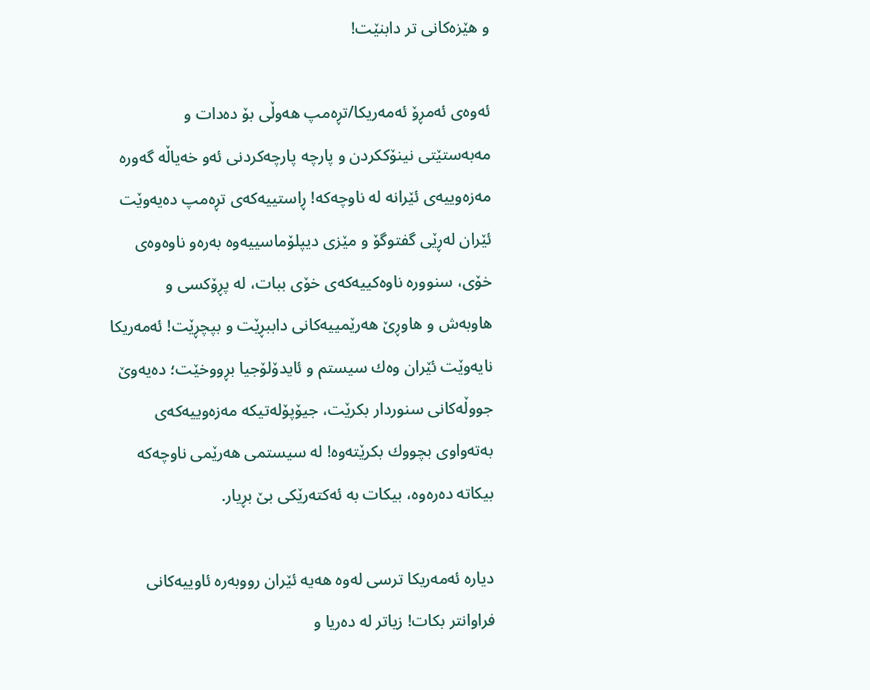و هێزه‌كانی تر دابنێت!

ئه‌وه‌ی ئه‌مڕۆ ئه‌مه‌ریكا/تڕه‌مپ هه‌وڵی بۆ ده‌دات و مه‌به‌ستێتی نینۆككردن و پارچه‌ پارچه‌كردنی ئه‌و خه‌یاڵه‌ گه‌وره‌ مه‌زه‌وییه‌ی ئێرانه‌ له‌ ناوچه‌كه‌! ڕاستییه‌كه‌ی تڕه‌مپ ده‌یه‌وێت ئێران له‌ڕێی گفتوگۆ و مێزی دیپلۆماسییه‌وه‌ به‌ره‌و ناوه‌وه‌ی خۆی، سنووره‌ ناوه‌كییه‌كه‌ی خۆی ببات، له‌ پڕۆكسی و هاوبه‌ش و هاوڕێ هه‌رێمییه‌كانی داببڕێت و بپچڕێت! ئه‌مه‌ریكا نایه‌وێت ئێران وه‌ك سیستم و ئایدۆلۆجیا بڕووخێت؛ ده‌یه‌وێ جووڵه‌كانی سنوردار بكرێت، جیۆپۆله‌تیكه‌ مه‌زه‌وییه‌كه‌ی به‌ته‌واوی بچووك بكرێته‌وه‌! له‌ سیستمی هه‌رێمی ناوچه‌كه‌ بیكاته‌ ده‌ره‌وه‌، بیكات به‌ ئه‌كته‌رێكی بێ بڕیار.

دیاره‌ ئه‌مه‌ریكا ترسی له‌وه‌ هه‌یه‌ ئێران رووبه‌ره‌ ئاوییه‌كانی فراوانتر بكات! زیاتر له‌ ده‌ریا و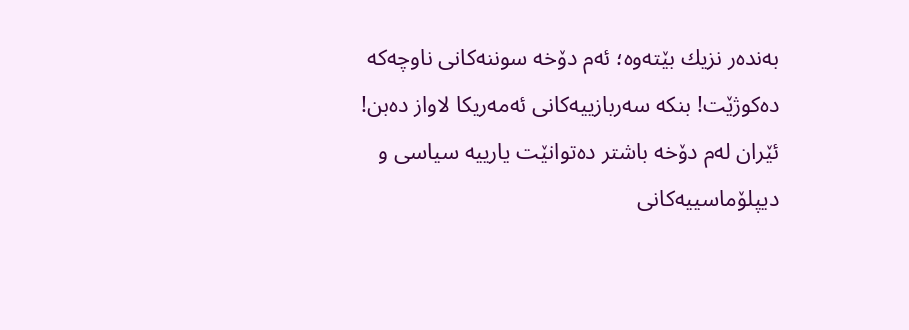به‌نده‌ر نزیك بێته‌وه‌؛ ئه‌م دۆخه‌ سوننه‌كانی ناوچه‌كه‌ ده‌كوژێت! بنكه‌ سه‌ربازییه‌كانی ئه‌مه‌ریكا لاواز ده‌بن! ئێران له‌م دۆخه‌ باشتر ده‌توانێت یارییه‌ سیاسی و دیپلۆماسییه‌كانی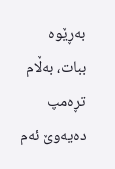به‌ڕێوه‌ ببات، به‌ڵام تڕه‌مپ ده‌یه‌وێ ئه‌م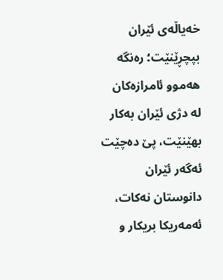خه‌یاڵه‌ی ئێران بپچڕێنێت؛ ره‌نگه‌ هه‌موو ئامرازه‌كان له‌ دژی ئێران به‌كار بهێنێت، پێ ده‌چێت ئه‌گه‌ر ئێران دانوستان نه‌كات، ئه‌مه‌ریكا بریكار و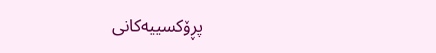پڕۆكسییه‌كانی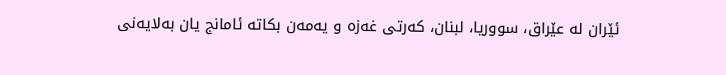ئێران له‌ عێراق، سووریا، لبنان، كه‌رتی غه‌زه‌ و یه‌مه‌ن بكاته‌ ئامانج یان به‌لایه‌نی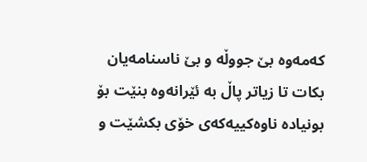كه‌مه‌وه‌ بێ جووڵه‌ و بێ ناسنامه‌یان بكات تا زیاتر پاڵ به‌ ئێرانه‌وه‌ بنێت بۆ بونیاده‌ ناوه‌كییه‌كه‌ی خۆی بكشێت و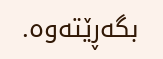بگه‌ڕێته‌وه‌.